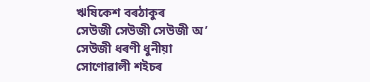ঋষিকেশ বৰঠাকুৰ
সেউজী সেউজী সেউজী অ’
সেউজী ধৰণী ধুনীয়া
সোণোৱালী শইচৰ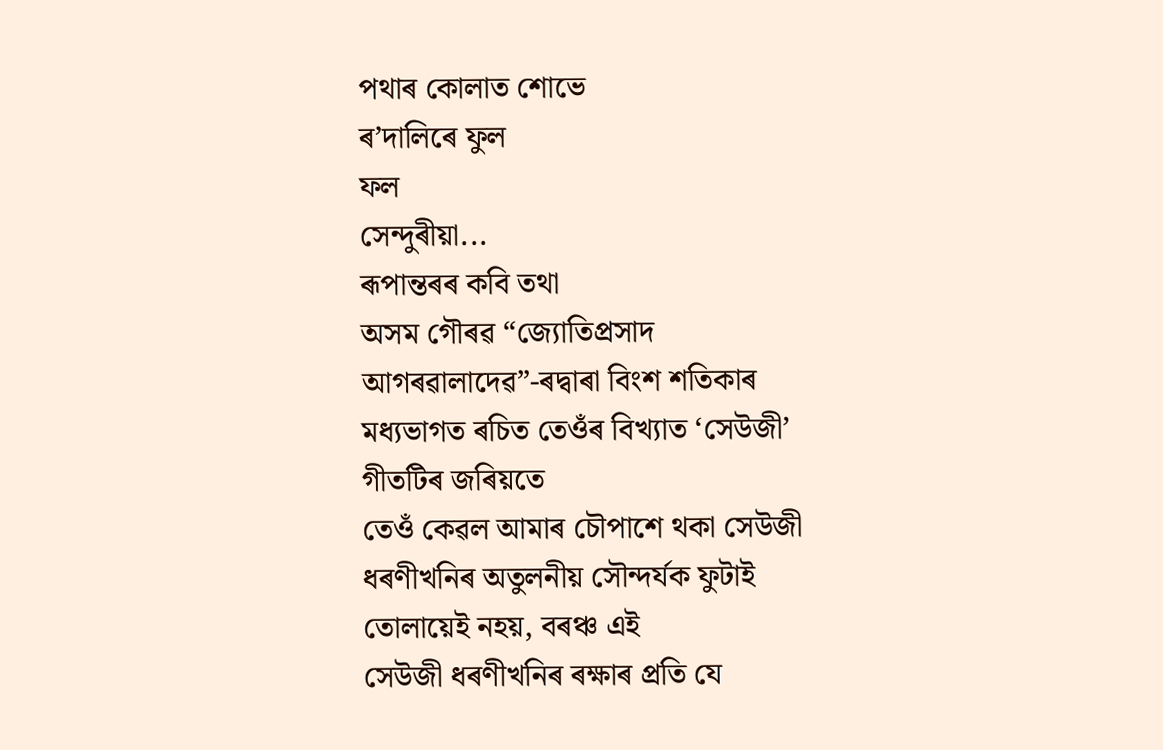পথাৰ কোলাত শোভে
ৰ’দালিৰে ফুল
ফল
সেন্দুৰীয়া...
ৰূপান্তৰৰ কবি তথা
অসম গৌৰৱ “জ্যোতিপ্ৰসাদ আগৰৱালাদেৱ”-ৰদ্বাৰা বিংশ শতিকাৰ মধ্যভাগত ৰচিত তেওঁৰ বিখ্যাত ‘সেউজী’ গীতটিৰ জৰিয়তে
তেওঁ কেৱল আমাৰ চৌপাশে থকা সেউজী ধৰণীখনিৰ অতুলনীয় সৌন্দৰ্যক ফুটাই তোলায়েই নহয়, বৰঞ্চ এই
সেউজী ধৰণীখনিৰ ৰক্ষাৰ প্ৰতি যে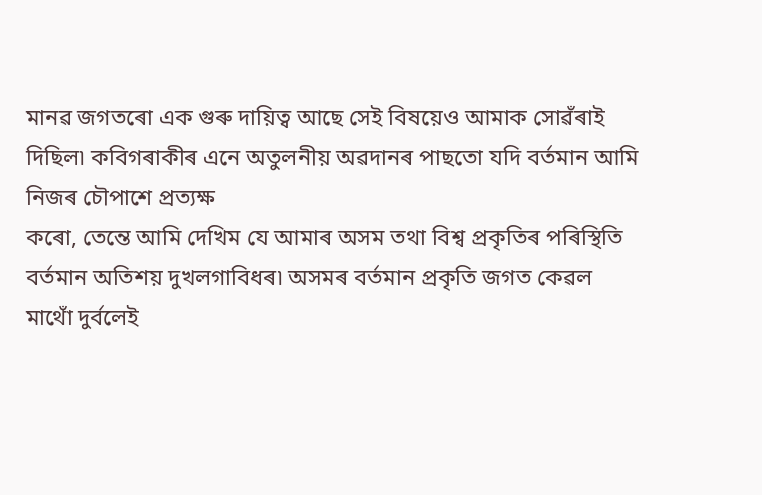মানৱ জগতৰো এক গুৰু দায়িত্ব আছে সেই বিষয়েও আমাক সোৱঁৰাই
দিছিল৷ কবিগৰাকীৰ এনে অতুলনীয় অৱদানৰ পাছতো যদি বৰ্তমান আমি নিজৰ চৌপাশে প্ৰত্যক্ষ
কৰো, তেন্তে আমি দেখিম যে আমাৰ অসম তথা বিশ্ব প্ৰকৃতিৰ পৰিস্থিতি
বৰ্তমান অতিশয় দুখলগাবিধৰ৷ অসমৰ বৰ্তমান প্ৰকৃতি জগত কেৱল মাথোঁ দুৰ্বলেই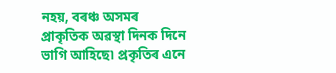নহয়, বৰঞ্চ অসমৰ
প্ৰাকৃতিক অৱস্থা দিনক দিনে ভাগি আহিছে৷ প্ৰকৃতিৰ এনে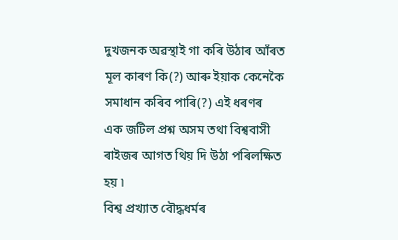দুখজনক অৱস্থাই গা কৰি উঠাৰ আঁৰত
মূল কাৰণ কি(?) আৰু ইয়াক কেনেকৈ সমাধান কৰিব পাৰি(?) এই ধৰণৰ
এক জটিল প্ৰশ্ন অসম তথা বিশ্ববাসী ৰাইজৰ আগত থিয় দি উঠা পৰিলক্ষিত হয় ৷
বিশ্ব প্ৰখ্যাত বৌদ্ধধৰ্মৰ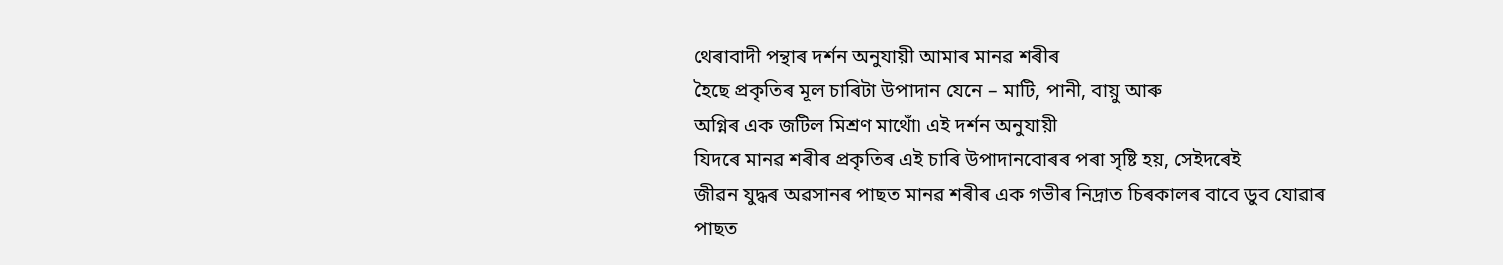থেৰাবাদী পন্থাৰ দৰ্শন অনুযায়ী আমাৰ মানৱ শৰীৰ
হৈছে প্ৰকৃতিৰ মূল চাৰিটা উপাদান যেনে – মাটি, পানী, বায়ু আৰু
অগ্নিৰ এক জটিল মিশ্ৰণ মাথোঁ৷ এই দৰ্শন অনুযায়ী
যিদৰে মানৱ শৰীৰ প্ৰকৃতিৰ এই চাৰি উপাদানবোৰৰ পৰা সৃষ্টি হয়, সেইদৰেই
জীৱন যুদ্ধৰ অৱসানৰ পাছত মানৱ শৰীৰ এক গভীৰ নিদ্ৰাত চিৰকালৰ বাবে ডুব যোৱাৰ পাছত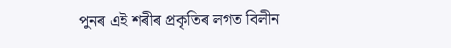পুনৰ এই শৰীৰ প্ৰকৃতিৰ লগত বিলীন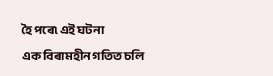হৈ পৰে৷ এই ঘটনা
এক বিৰামহীন গতিত চলি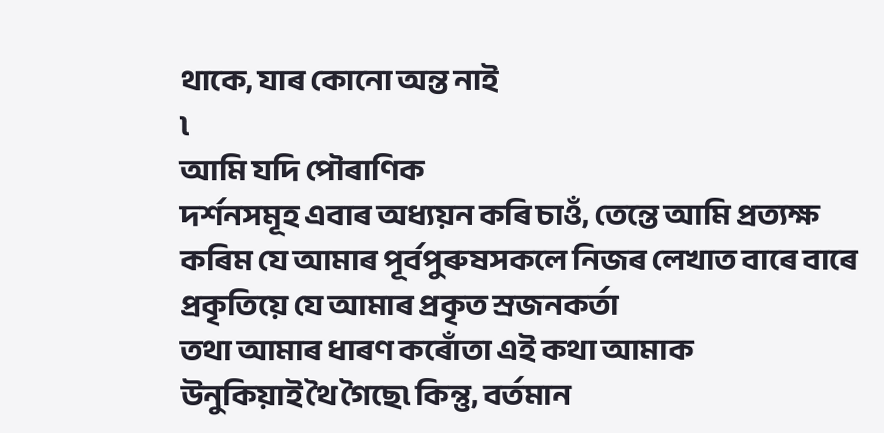থাকে, যাৰ কোনো অন্ত নাই
৷
আমি যদি পৌৰাণিক
দৰ্শনসমূহ এবাৰ অধ্যয়ন কৰি চাওঁ, তেন্তে আমি প্ৰত্যক্ষ
কৰিম যে আমাৰ পূৰ্বপুৰুষসকলে নিজৰ লেখাত বাৰে বাৰে প্ৰকৃতিয়ে যে আমাৰ প্ৰকৃত স্ৰজনকৰ্তা
তথা আমাৰ ধাৰণ কৰোঁতা এই কথা আমাক
উনুকিয়াই থৈ গৈছে৷ কিন্তু, বৰ্তমান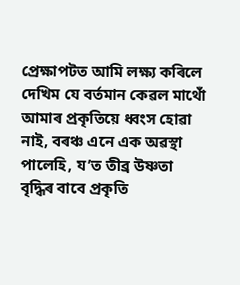প্ৰেক্ষাপটত আমি লক্ষ্য কৰিলে দেখিম যে বৰ্তমান কেৱল মাথোঁ আমাৰ প্ৰকৃতিয়ে ধ্বংস হোৱা
নাই, বৰঞ্চ এনে এক অৱস্থা পালেহি, য’ত তীব্ৰ উষ্ণতা বৃদ্ধিৰ বাবে প্ৰকৃতি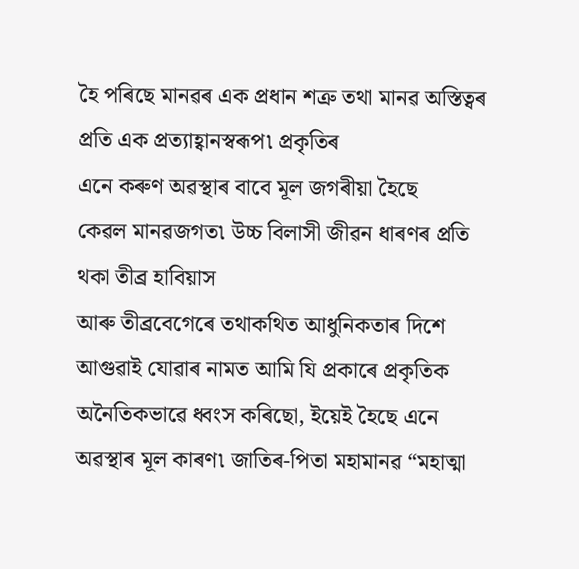হৈ পৰিছে মানৱৰ এক প্ৰধান শত্ৰু তথা মানৱ অস্তিত্বৰ প্ৰতি এক প্ৰত্যাহ্বানস্বৰূপ৷ প্ৰকৃতিৰ
এনে কৰুণ অৱস্থাৰ বাবে মূল জগৰীয়া হৈছে
কেৱল মানৱজগত৷ উচ্চ বিলাসী জীৱন ধাৰণৰ প্ৰতি থকা তীব্ৰ হাবিয়াস
আৰু তীব্ৰবেগেৰে তথাকথিত আধুনিকতাৰ দিশে আগুৱাই যোৱাৰ নামত আমি যি প্ৰকাৰে প্ৰকৃতিক
অনৈতিকভাৱে ধ্বংস কৰিছো, ইয়েই হৈছে এনে
অৱস্থাৰ মূল কাৰণ৷ জাতিৰ-পিতা মহামানৱ “মহাত্মা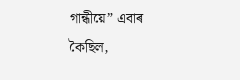গান্ধীয়ে” এবাৰ
কৈছিল,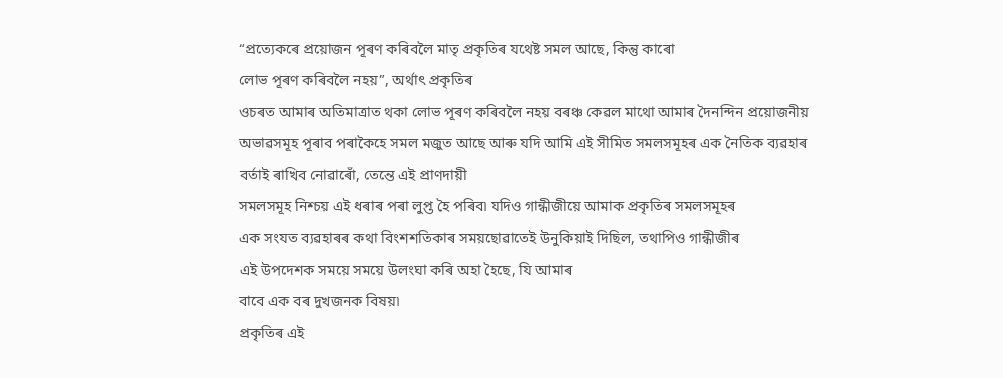“প্ৰত্যেকৰে প্ৰয়োজন পূৰণ কৰিবলৈ মাতৃ প্ৰকৃতিৰ যথেষ্ট সমল আছে, কিন্তু কাৰো
লোভ পূৰণ কৰিবলৈ নহয়”, অৰ্থাৎ প্ৰকৃতিৰ
ওচৰত আমাৰ অতিমাত্ৰাত থকা লোভ পূৰণ কৰিবলৈ নহয় বৰঞ্চ কেৱল মাথো আমাৰ দৈনন্দিন প্ৰয়োজনীয়
অভাৱসমূহ পূৰাব পৰাকৈহে সমল মজুত আছে আৰু যদি আমি এই সীমিত সমলসমূহৰ এক নৈতিক ব্যৱহাৰ
বৰ্তাই ৰাখিব নোৱাৰোঁ, তেন্তে এই প্ৰাণদায়ী
সমলসমূহ নিশ্চয় এই ধৰাৰ পৰা লুপ্ত হৈ পৰিব৷ যদিও গান্ধীজীয়ে আমাক প্ৰকৃতিৰ সমলসমূহৰ
এক সংযত ব্যৱহাৰৰ কথা বিংশশতিকাৰ সময়ছোৱাতেই উনুকিয়াই দিছিল, তথাপিও গান্ধীজীৰ
এই উপদেশক সময়ে সময়ে উলংঘা কৰি অহা হৈছে, যি আমাৰ
বাবে এক বৰ দুখজনক বিষয়৷
প্ৰকৃতিৰ এই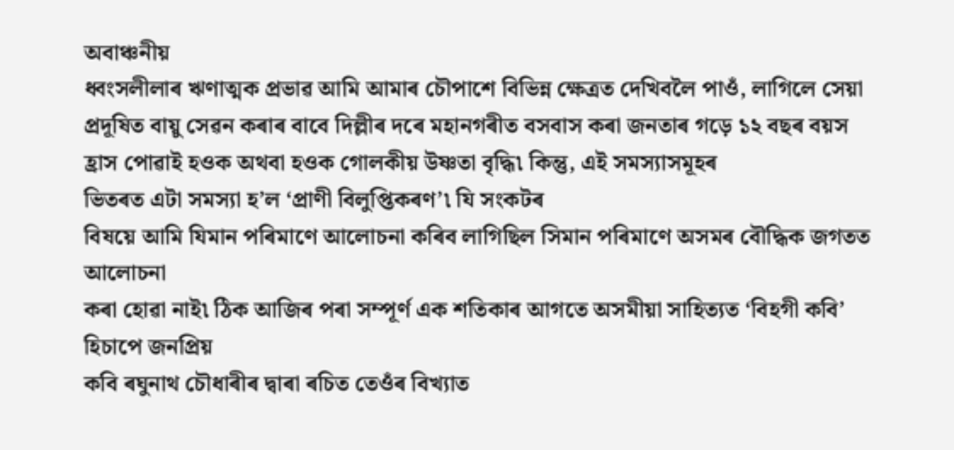অবাঞ্চনীয়
ধ্বংসলীলাৰ ঋণাত্মক প্ৰভাৱ আমি আমাৰ চৌপাশে বিভিন্ন ক্ষেত্ৰত দেখিবলৈ পাওঁ, লাগিলে সেয়া
প্ৰদূষিত বায়ু সেৱন কৰাৰ বাবে দিল্লীৰ দৰে মহানগৰীত বসবাস কৰা জনতাৰ গড়ে ১২ বছৰ বয়স
হ্ৰাস পোৱাই হওক অথবা হওক গোলকীয় উষ্ণতা বৃদ্ধি৷ কিন্তু, এই সমস্যাসমূহৰ
ভিতৰত এটা সমস্যা হ’ল ‘প্ৰাণী বিলুপ্তিকৰণ’৷ যি সংকটৰ
বিষয়ে আমি যিমান পৰিমাণে আলোচনা কৰিব লাগিছিল সিমান পৰিমাণে অসমৰ বৌদ্ধিক জগতত আলোচনা
কৰা হোৱা নাই৷ ঠিক আজিৰ পৰা সম্পূৰ্ণ এক শতিকাৰ আগতে অসমীয়া সাহিত্যত ‘বিহগী কবি’ হিচাপে জনপ্ৰিয়
কবি ৰঘুনাথ চৌধাৰীৰ দ্বাৰা ৰচিত তেওঁৰ বিখ্যাত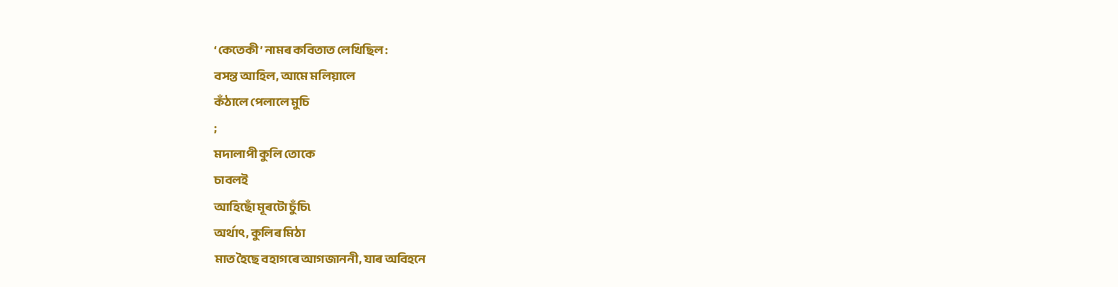‘কেতেকী’ নামৰ কবিতাত লেখিছিল:
বসন্ত আহিল, আমে মলিয়ালে
কঁঠালে পেলালে মুচি
;
মদালাপী কুলি তোকে
চাবলই
আহিছোঁ মূৰটো চুঁচি৷
অৰ্থাৎ, কুলিৰ মিঠা
মাত হৈছে বহাগৰে আগজাননী, যাৰ অবিহনে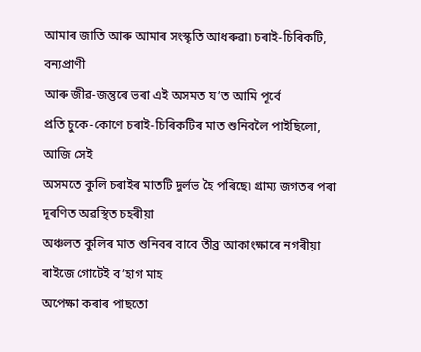আমাৰ জাতি আৰু আমাৰ সংস্কৃতি আধৰুৱা৷ চৰাই-চিৰিকটি, বন্যপ্ৰাণী
আৰু জীৱ-জন্তুৰে ভৰা এই অসমত য’ত আমি পূৰ্বে
প্ৰতি চুকে-কোণে চৰাই-চিৰিকটিৰ মাত শুনিবলৈ পাইছিলো, আজি সেই
অসমতে কুলি চৰাইৰ মাতটি দুৰ্লভ হৈ পৰিছে৷ গ্ৰাম্য জগতৰ পৰা দূৰণিত অৱস্থিত চহৰীয়া
অঞ্চলত কুলিৰ মাত শুনিবৰ বাবে তীব্ৰ আকাংক্ষাৰে নগৰীয়া ৰাইজে গোটেই ব’হাগ মাহ
অপেক্ষা কৰাৰ পাছতো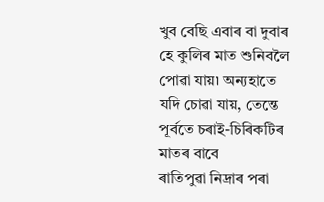খুব বেছি এবাৰ বা দুবাৰ হে কুলিৰ মাত শুনিবলৈ পোৱা যায়৷ অন্যহাতে
যদি চোৱা যায়, তেন্তে পূৰ্বতে চৰাই-চিৰিকটিৰ মাতৰ বাবে
ৰাতিপুৱা নিদ্ৰাৰ পৰা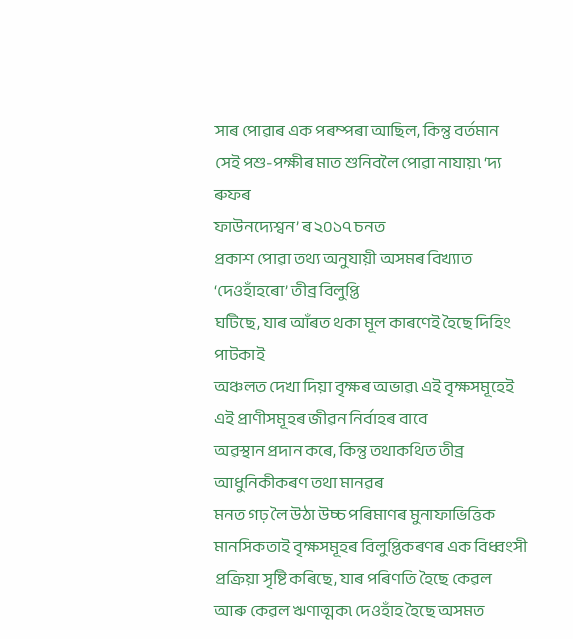সাৰ পোৱাৰ এক পৰম্পৰা আছিল, কিন্তু বৰ্তমান
সেই পশু-পক্ষীৰ মাত শুনিবলৈ পোৱা নাযায়৷ ‘দ্য ৰুফৰ
ফাউনদ্যেশ্বন’ ৰ ২০১৭ চনত
প্ৰকাশ পোৱা তথ্য অনুযায়ী অসমৰ বিখ্যাত ‘দেওহাঁহৰো’ তীব্ৰ বিলুপ্তি
ঘটিছে, যাৰ আঁৰত থকা মূল কাৰণেই হৈছে দিহিং পাটকাই
অঞ্চলত দেখা দিয়া বৃক্ষৰ অভাৱ৷ এই বৃক্ষসমূহেই এই প্ৰাণীসমূহৰ জীৱন নিৰ্বাহৰ বাবে
অৱস্থান প্ৰদান কৰে, কিন্তু তথাকথিত তীব্ৰ আধুনিকীকৰণ তথা মানৱৰ
মনত গঢ় লৈ উঠা উচ্চ পৰিমাণৰ মুনাফাভিত্তিক মানসিকতাই বৃক্ষসমূহৰ বিলুপ্তিকৰণৰ এক বিধ্বংসী প্ৰক্ৰিয়া সৃষ্টি কৰিছে, যাৰ পৰিণতি হৈছে কেৱল
আৰু কেৱল ঋণাত্মক৷ দেওহাঁহ হৈছে অসমত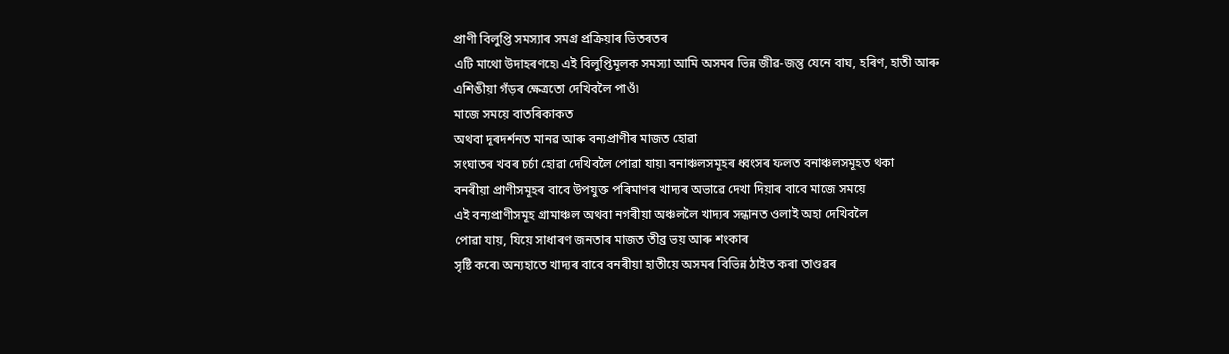প্ৰাণী বিলুপ্তি সমস্যাৰ সমগ্ৰ প্ৰক্ৰিয়াৰ ভিতৰতৰ
এটি মাথো উদাহৰণহে৷ এই বিলুপ্তিমূলক সমস্যা আমি অসমৰ ভিন্ন জীৱ-জন্তু যেনে বাঘ, হৰিণ, হাতী আৰু
এশিঙীয়া গঁড়ৰ ক্ষেত্ৰতো দেখিবলৈ পাওঁ৷
মাজে সময়ে বাতৰিকাকত
অথবা দূৰদৰ্শনত মানৱ আৰু বন্যপ্ৰাণীৰ মাজত হোৱা
সংঘাতৰ খবৰ চৰ্চা হোৱা দেখিবলৈ পোৱা যায়৷ বনাঞ্চলসমূহৰ ধ্বংসৰ ফলত বনাঞ্চলসমূহত থকা
বনৰীয়া প্ৰাণীসমূহৰ বাবে উপযুক্ত পৰিমাণৰ খাদ্যৰ অভাৱে দেখা দিয়াৰ বাবে মাজে সময়ে
এই বন্যপ্ৰাণীসমূহ গ্ৰামাঞ্চল অথবা নগৰীয়া অঞ্চললৈ খাদ্যৰ সন্ধানত ওলাই অহা দেখিবলৈ
পোৱা যায়, যিয়ে সাধাৰণ জনতাৰ মাজত তীব্ৰ ভয় আৰু শংকাৰ
সৃষ্টি কৰে৷ অন্যহাতে খাদ্যৰ বাবে বনৰীয়া হাতীয়ে অসমৰ বিভিন্ন ঠাইত কৰা তাণ্ডৱৰ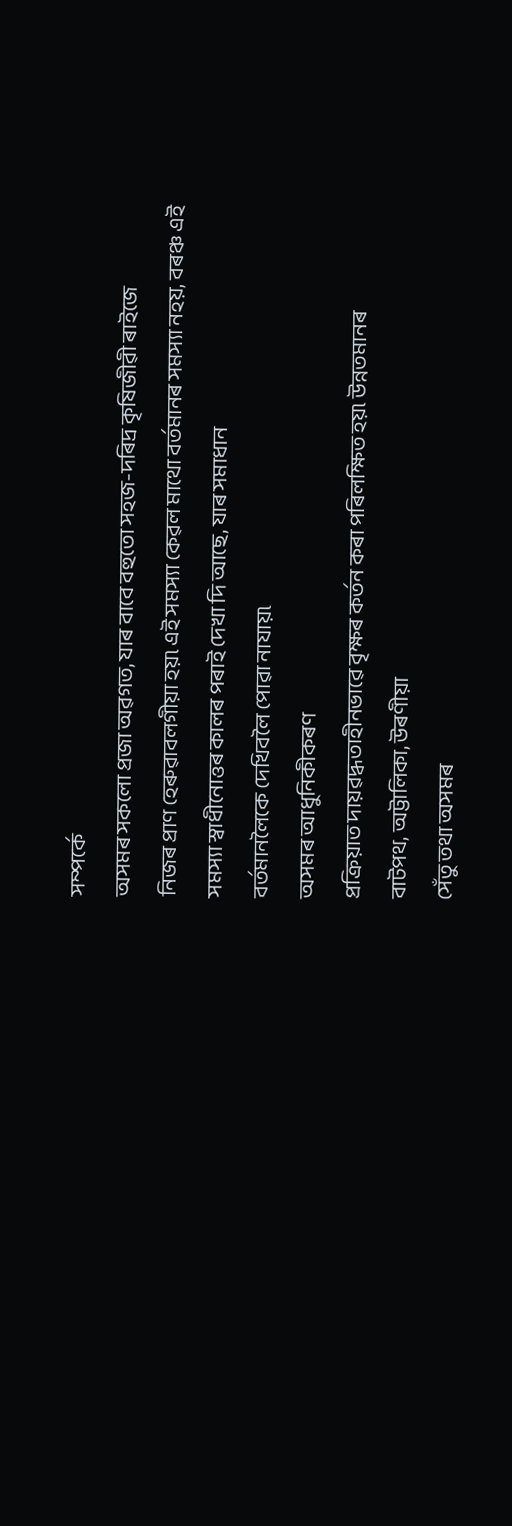সম্পৰ্কে
অসমৰ সকলো প্ৰজা অৱগত, যাৰ বাবে বহুতো সহজ-দৰিদ্ৰ কৃষিজীৱী ৰাইজে
নিজৰ প্ৰাণ হেৰুৱাবলগীয়া হয়৷ এই সমস্যা কেৱল মাথো বৰ্তমানৰ সমস্যা নহয়, বৰঞ্চ এই
সমস্যা স্বাধীনোত্তৰ কালৰ পৰাই দেখা দি আছে, যাৰ সমাধান
বৰ্তমানলৈকে দেখিবলৈ পোৱা নাযায়৷
অসমৰ আধুনিকীকৰণ
প্ৰক্ৰিয়াত দায়ৱদ্ধতাহীনভাৱে বৃক্ষৰ কৰ্তন কৰা পৰিলক্ষিত হয়৷ উন্নতমানৰ
বাটপথ, অট্টালিকা, উৰণীয়া
সেঁতু তথা অসমৰ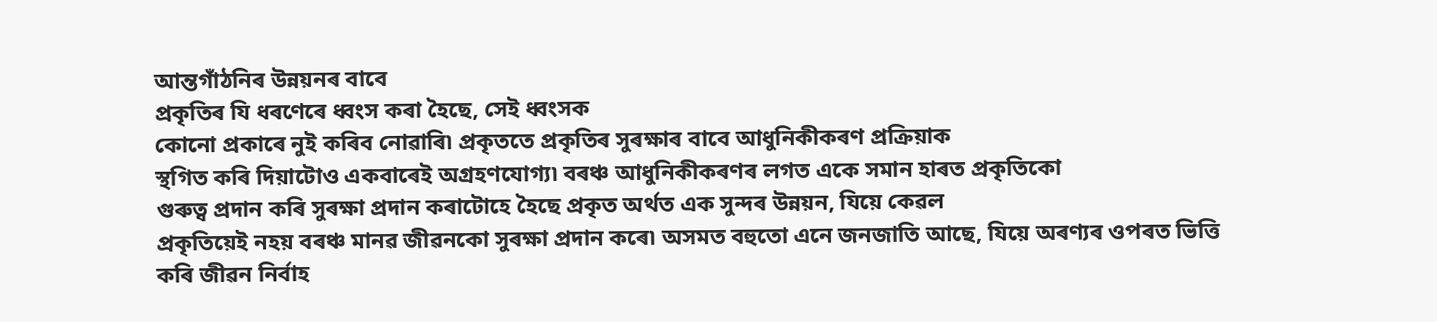আন্তগাঁঠনিৰ উন্নয়নৰ বাবে
প্ৰকৃতিৰ যি ধৰণেৰে ধ্বংস কৰা হৈছে, সেই ধ্বংসক
কোনো প্ৰকাৰে নুই কৰিব নোৱাৰি৷ প্ৰকৃততে প্ৰকৃতিৰ সুৰক্ষাৰ বাবে আধুনিকীকৰণ প্ৰক্ৰিয়াক
স্থগিত কৰি দিয়াটোও একবাৰেই অগ্ৰহণযোগ্য৷ বৰঞ্চ আধুনিকীকৰণৰ লগত একে সমান হাৰত প্ৰকৃতিকো
গুৰুত্ব প্ৰদান কৰি সুৰক্ষা প্ৰদান কৰাটোহে হৈছে প্ৰকৃত অৰ্থত এক সুন্দৰ উন্নয়ন, যিয়ে কেৱল
প্ৰকৃতিয়েই নহয় বৰঞ্চ মানৱ জীৱনকো সুৰক্ষা প্ৰদান কৰে৷ অসমত বহুতো এনে জনজাতি আছে, যিয়ে অৰণ্যৰ ওপৰত ভিত্তি কৰি জীৱন নিৰ্বাহ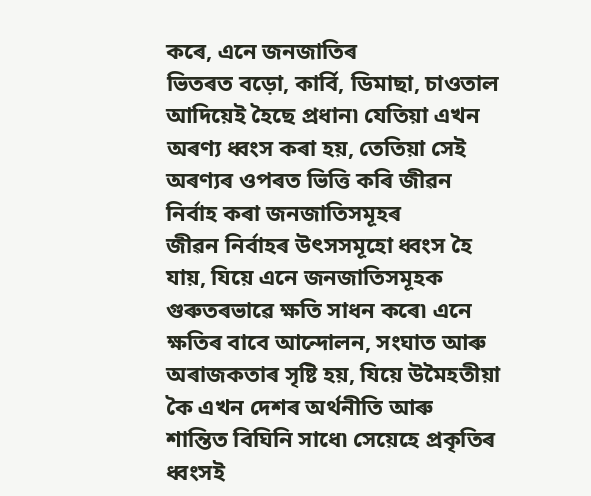কৰে, এনে জনজাতিৰ
ভিতৰত বড়ো, কাৰ্বি, ডিমাছা, চাওতাল আদিয়েই হৈছে প্ৰধান৷ যেতিয়া এখন অৰণ্য ধ্বংস কৰা হয়, তেতিয়া সেই অৰণ্যৰ ওপৰত ভিত্তি কৰি জীৱন নিৰ্বাহ কৰা জনজাতিসমূহৰ
জীৱন নিৰ্বাহৰ উৎসসমূহো ধ্বংস হৈ যায়, যিয়ে এনে জনজাতিসমূহক
গুৰুতৰভাৱে ক্ষতি সাধন কৰে৷ এনে ক্ষতিৰ বাবে আন্দোলন, সংঘাত আৰু
অৰাজকতাৰ সৃষ্টি হয়, যিয়ে উমৈহতীয়া কৈ এখন দেশৰ অৰ্থনীতি আৰু
শান্তিত বিঘিনি সাধে৷ সেয়েহে প্ৰকৃতিৰ ধ্বংসই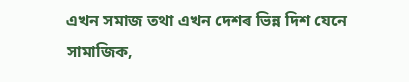এখন সমাজ তথা এখন দেশৰ ভিন্ন দিশ যেনে
সামাজিক,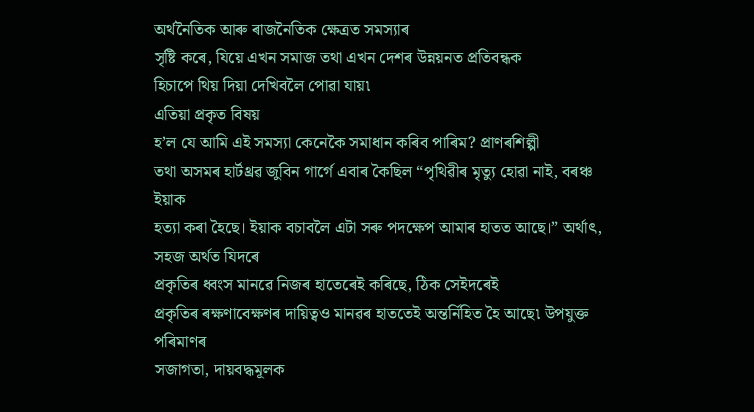অৰ্থনৈতিক আৰু ৰাজনৈতিক ক্ষেত্ৰত সমস্যাৰ
সৃষ্টি কৰে, যিয়ে এখন সমাজ তথা এখন দেশৰ উন্নয়নত প্ৰতিবন্ধক
হিচাপে থিয় দিয়া দেখিবলৈ পোৱা যায়৷
এতিয়া প্ৰকৃত বিষয়
হ’ল যে আমি এই সমস্যা কেনেকৈ সমাধান কৰিব পাৰিম? প্ৰাণৰশিল্পী
তথা অসমৰ হাৰ্টথ্ৰৱ জুবিন গাৰ্গে এবাৰ কৈছিল “পৃথিৱীৰ মৃত্যু হোৱা নাই, বৰঞ্চ ইয়াক
হত্যা কৰা হৈছে। ইয়াক বচাবলৈ এটা সৰু পদক্ষেপ আমাৰ হাতত আছে।” অৰ্থাৎ, সহজ অৰ্থত যিদৰে
প্ৰকৃতিৰ ধ্বংস মানৱে নিজৰ হাতেৰেই কৰিছে, ঠিক সেইদৰেই
প্ৰকৃতিৰ ৰক্ষণাবেক্ষণৰ দায়িত্বও মানৱৰ হাততেই অন্তৰ্নিহিত হৈ আছে৷ উপযুক্ত পৰিমাণৰ
সজাগতা, দায়বদ্ধমূলক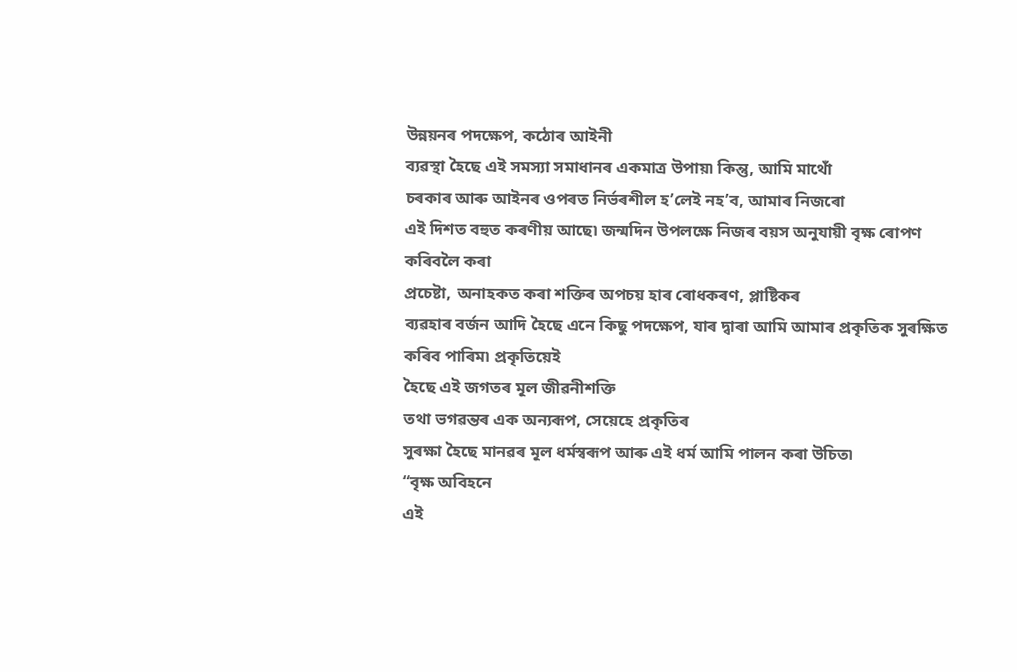উন্নয়নৰ পদক্ষেপ, কঠোৰ আইনী
ব্যৱস্থা হৈছে এই সমস্যা সমাধানৰ একমাত্ৰ উপায়৷ কিন্তু, আমি মাথোঁ
চৰকাৰ আৰু আইনৰ ওপৰত নিৰ্ভৰশীল হ’লেই নহ’ব, আমাৰ নিজৰো
এই দিশত বহুত কৰণীয় আছে৷ জন্মদিন উপলক্ষে নিজৰ বয়স অনুযায়ী বৃক্ষ ৰোপণ কৰিবলৈ কৰা
প্ৰচেষ্টা, অনাহকত কৰা শক্তিৰ অপচয় হাৰ ৰোধকৰণ, প্লাষ্টিকৰ
ব্যৱহাৰ বৰ্জন আদি হৈছে এনে কিছু পদক্ষেপ, যাৰ দ্বাৰা আমি আমাৰ প্ৰকৃতিক সুৰক্ষিত কৰিব পাৰিম৷ প্ৰকৃতিয়েই
হৈছে এই জগতৰ মূল জীৱনীশক্তি
তথা ভগৱন্তৰ এক অন্যৰূপ, সেয়েহে প্ৰকৃতিৰ
সুৰক্ষা হৈছে মানৱৰ মূল ধৰ্মস্বৰূপ আৰু এই ধৰ্ম আমি পালন কৰা উচিত৷
“বৃক্ষ অবিহনে
এই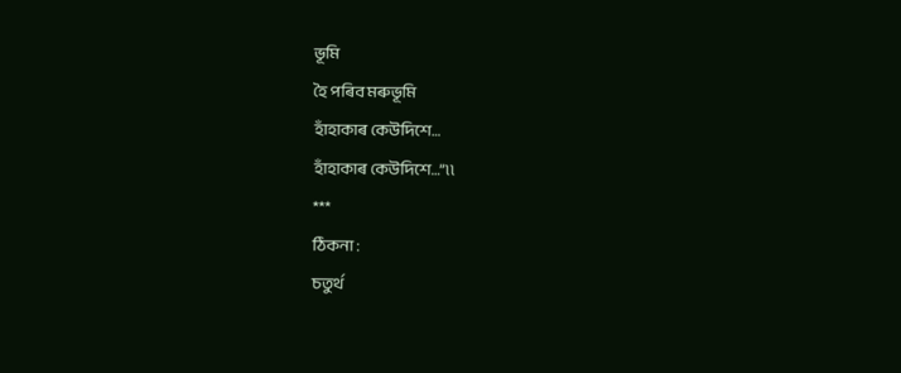ভূমি
হৈ পৰিব মৰুভূমি
হাঁহাকাৰ কেউদিশে...
হাঁহাকাৰ কেউদিশে...”৷৷
***
ঠিকনা :
চতুৰ্থ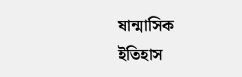ষান্মাসিক
ইতিহাস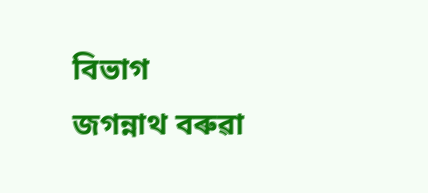বিভাগ
জগন্নাথ বৰুৱা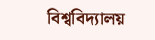বিশ্ববিদ্যালয়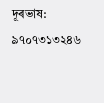দূৰভাষ: ৯৭০৭৩১৩২৪৬